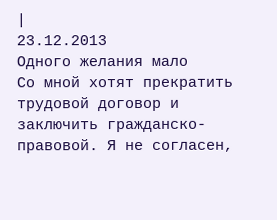|
23.12.2013
Одного желания мало
Со мной хотят прекратить трудовой договор и заключить гражданско-правовой. Я не согласен,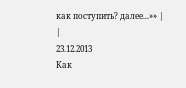как поступить? далее...»» |
|
23.12.2013
Как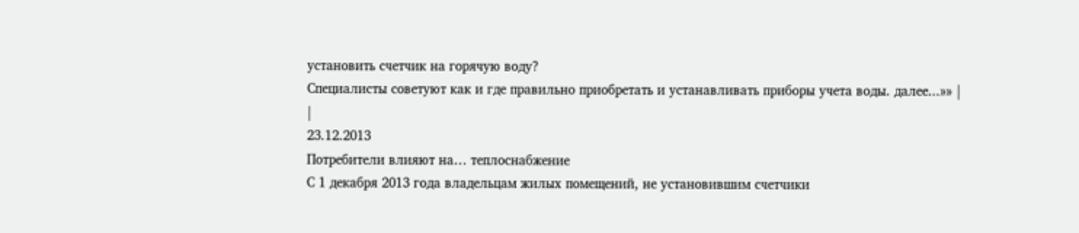установить счетчик на горячую воду?
Специалисты советуют как и где правильно приобретать и устанавливать приборы учета воды. далее...»» |
|
23.12.2013
Потребители влияют на… теплоснабжение
С 1 декабря 2013 года владельцам жилых помещений, не установившим счетчики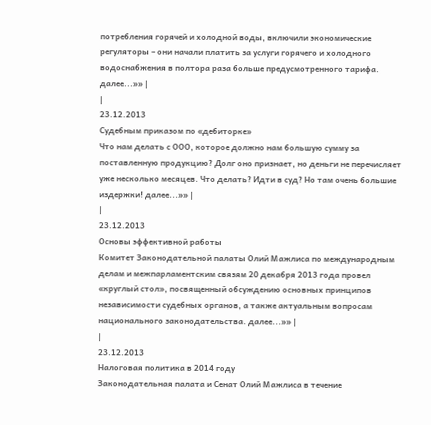потребления горячей и холодной воды, включили экономические регуляторы – они начали платить за услуги горячего и холодного водоснабжения в полтора раза больше предусмотренного тарифа. далее...»» |
|
23.12.2013
Судебным приказом по «дебиторке»
Что нам делать с ООО, которое должно нам большую сумму за поставленную продукцию? Долг оно признает, но деньги не перечисляет уже несколько месяцев. Что делать? Идти в суд? Но там очень большие издержки! далее...»» |
|
23.12.2013
Основы эффективной работы
Комитет Законодательной палаты Олий Мажлиса по международным делам и межпарламентским связям 20 декабря 2013 года провел «круглый стол», посвященный обсуждению основных принципов независимости судебных органов, а также актуальным вопросам национального законодательства. далее...»» |
|
23.12.2013
Налоговая политика в 2014 году
Законодательная палата и Сенат Олий Мажлиса в течение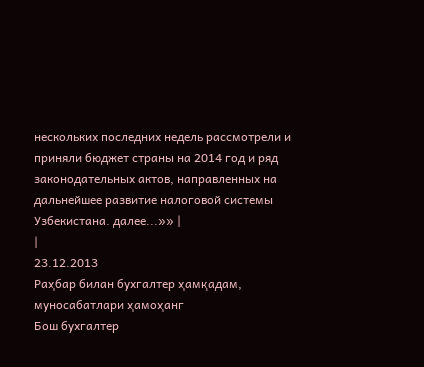нескольких последних недель рассмотрели и приняли бюджет страны на 2014 год и ряд законодательных актов, направленных на дальнейшее развитие налоговой системы Узбекистана. далее...»» |
|
23.12.2013
Раҳбар билан бухгалтер ҳамқадам, муносабатлари ҳамоҳанг
Бош бухгалтер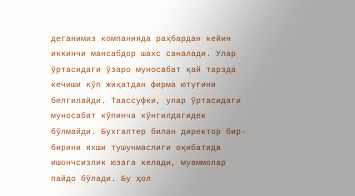деганимиз компанияда раҳбардан кейин иккинчи мансабдор шахс саналади. Улар ўртасидаги ўзаро муносабат қай тарзда кечиши кўп жиҳатдан фирма ютуғини белгилайди. Таассуфки, улар ўртасидаги муносабат кўпинча кўнгилдагидек бўлмайди. Бухгалтер билан директор бир-бирини яхши тушунмаслиги оқибатида ишончсизлик юзага келади, муаммолар пайдо бўлади. Бу ҳол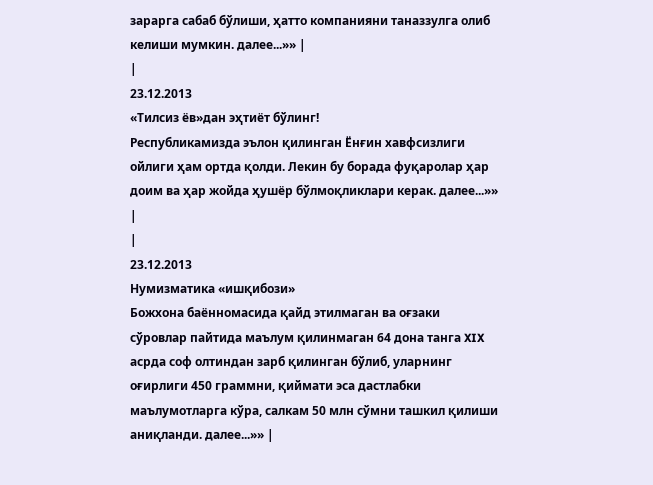зарарга сабаб бўлиши, ҳатто компанияни таназзулга олиб келиши мумкин. далее...»» |
|
23.12.2013
«Тилсиз ёв»дан эҳтиёт бўлинг!
Республикамизда эълон қилинган Ёнғин хавфсизлиги ойлиги ҳам ортда қолди. Лекин бу борада фуқаролар ҳар доим ва ҳар жойда ҳушёр бўлмоқликлари керак. далее...»» |
|
23.12.2013
Нумизматика «ишқибози»
Божхона баённомасида қайд этилмаган ва оғзаки сўровлар пайтида маълум қилинмаган 64 дона танга XIX асрда соф олтиндан зарб қилинган бўлиб, уларнинг оғирлиги 450 граммни, қиймати эса дастлабки маълумотларга кўра, салкам 50 млн сўмни ташкил қилиши аниқланди. далее...»» |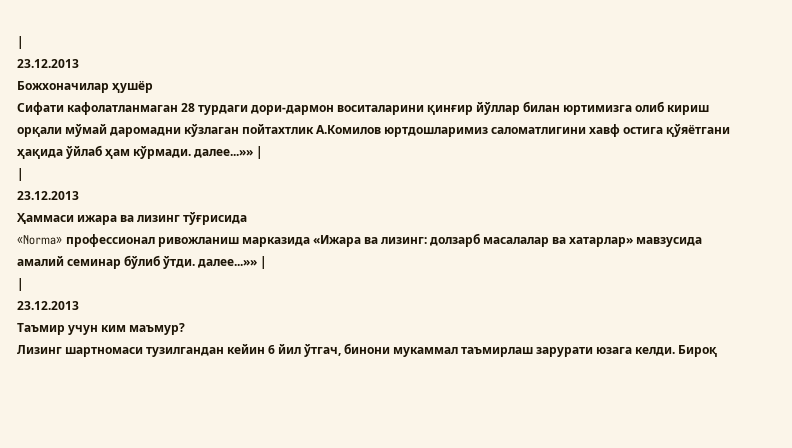|
23.12.2013
Божхоначилар ҳушёр
Сифати кафолатланмаган 28 турдаги дори-дармон воситаларини қинғир йўллар билан юртимизга олиб кириш орқали мўмай даромадни кўзлаган пойтахтлик А.Комилов юртдошларимиз саломатлигини хавф остига қўяётгани ҳақида ўйлаб ҳам кўрмади. далее...»» |
|
23.12.2013
Ҳаммаси ижара ва лизинг тўғрисида
«Norma» профессионал ривожланиш марказида «Ижара ва лизинг: долзарб масалалар ва хатарлар» мавзусида амалий семинар бўлиб ўтди. далее...»» |
|
23.12.2013
Таъмир учун ким маъмур?
Лизинг шартномаси тузилгандан кейин 6 йил ўтгач, бинони мукаммал таъмирлаш зарурати юзага келди. Бироқ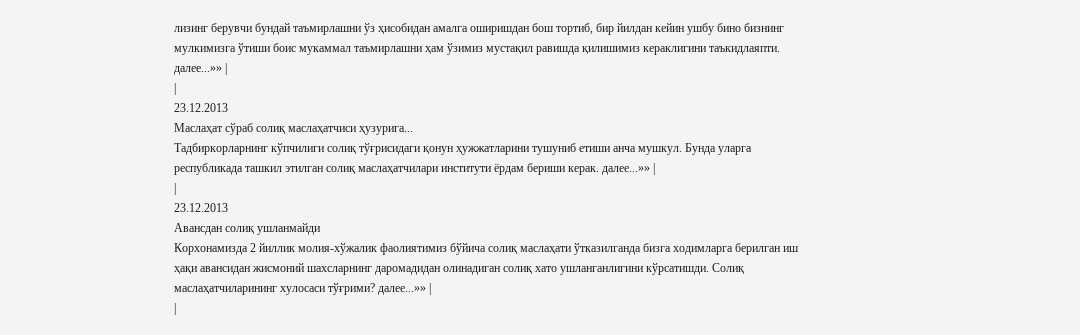лизинг берувчи бундай таъмирлашни ўз ҳисобидан амалга оширишдан бош тортиб, бир йилдан кейин ушбу бино бизнинг мулкимизга ўтиши боис мукаммал таъмирлашни ҳам ўзимиз мустақил равишда қилишимиз кераклигини таъкидлаяпти. далее...»» |
|
23.12.2013
Маслаҳат сўраб солиқ маслаҳатчиси ҳузурига...
Тадбиркорларнинг кўпчилиги солиқ тўғрисидаги қонун ҳужжатларини тушуниб етиши анча мушкул. Бунда уларга республикада ташкил этилган солиқ маслаҳатчилари институти ёрдам бериши керак. далее...»» |
|
23.12.2013
Авансдан солиқ ушланмайди
Корхонамизда 2 йиллик молия-хўжалик фаолиятимиз бўйича солиқ маслаҳати ўтказилганда бизга ходимларга берилган иш ҳақи авансидан жисмоний шахсларнинг даромадидан олинадиган солиқ хато ушланганлигини кўрсатишди. Солиқ маслаҳатчиларининг хулосаси тўғрими? далее...»» |
|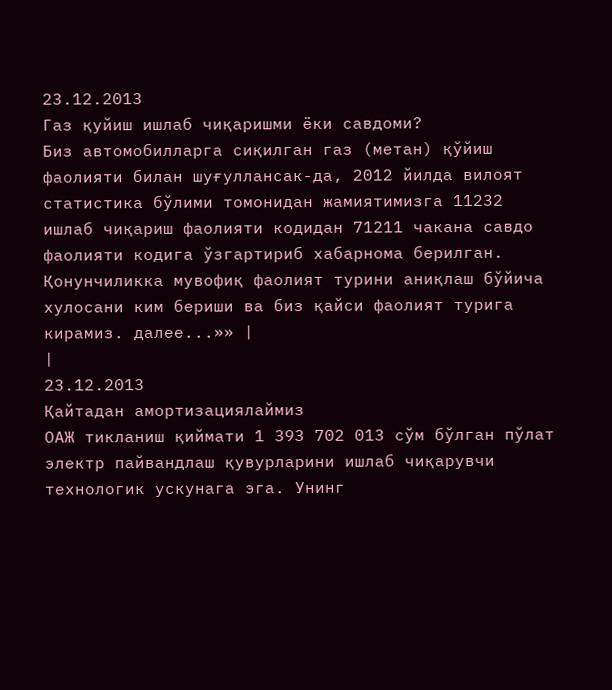23.12.2013
Газ қуйиш ишлаб чиқаришми ёки савдоми?
Биз автомобилларга сиқилган газ (метан) қўйиш фаолияти билан шуғуллансак-да, 2012 йилда вилоят статистика бўлими томонидан жамиятимизга 11232 ишлаб чиқариш фаолияти кодидан 71211 чакана савдо фаолияти кодига ўзгартириб хабарнома берилган. Қонунчиликка мувофиқ фаолият турини аниқлаш бўйича хулосани ким бериши ва биз қайси фаолият турига кирамиз. далее...»» |
|
23.12.2013
Қайтадан амортизациялаймиз
ОАЖ тикланиш қиймати 1 393 702 013 сўм бўлган пўлат электр пайвандлаш қувурларини ишлаб чиқарувчи технологик ускунага эга. Унинг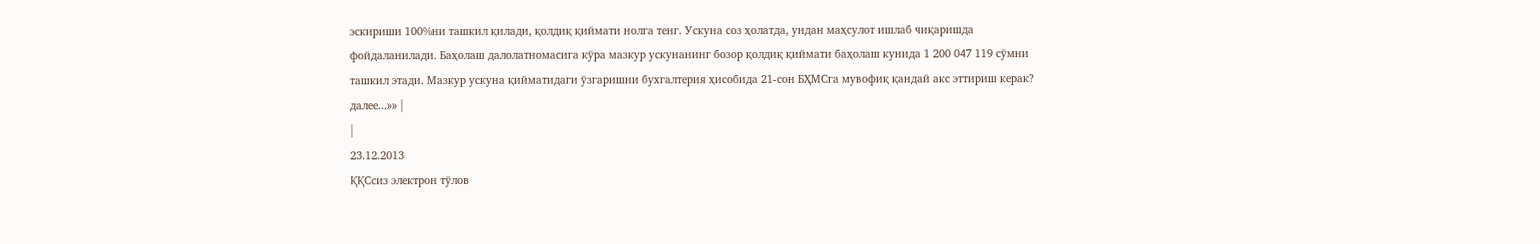эскириши 100%ни ташкил қилади, қолдиқ қиймати нолга тенг. Ускуна соз ҳолатда, ундан маҳсулот ишлаб чиқаришда фойдаланилади. Баҳолаш далолатномасига кўра мазкур ускунанинг бозор қолдиқ қиймати баҳолаш кунида 1 200 047 119 сўмни ташкил этади. Мазкур ускуна қийматидаги ўзгаришни бухгалтерия ҳисобида 21-сон БҲМСга мувофиқ қандай акс эттириш керак? далее...»» |
|
23.12.2013
ҚҚСсиз электрон тўлов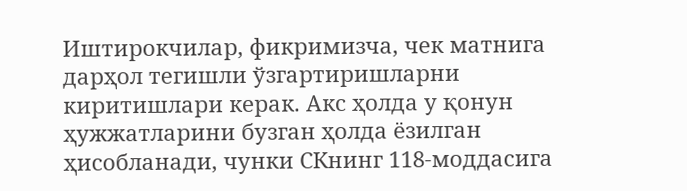Иштирокчилар, фикримизча, чек матнига дарҳол тегишли ўзгартиришларни киритишлари керак. Акс ҳолда у қонун ҳужжатларини бузган ҳолда ёзилган ҳисобланади, чунки СКнинг 118-моддасига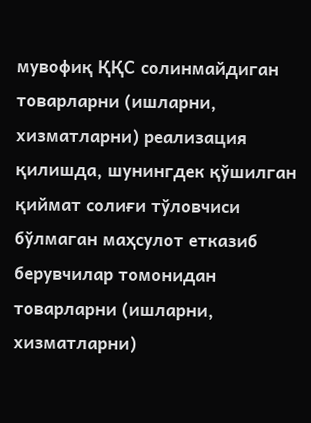мувофиқ ҚҚС солинмайдиган товарларни (ишларни, хизматларни) реализация қилишда, шунингдек қўшилган қиймат солиғи тўловчиси бўлмаган маҳсулот етказиб берувчилар томонидан товарларни (ишларни, хизматларни)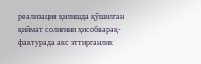реализация қилишда қўшилган қиймат солиғини ҳисобварақ-фактурада акс эттирганлик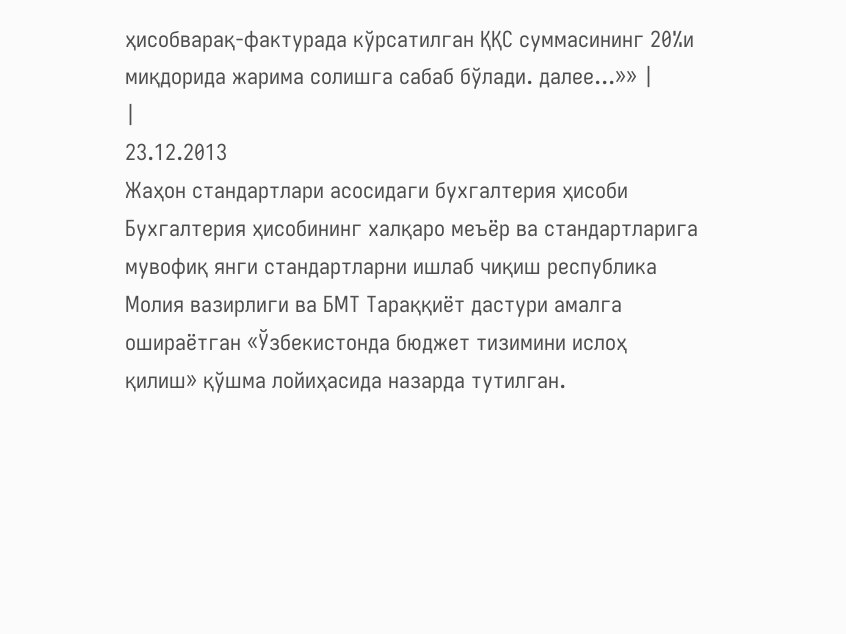ҳисобварақ-фактурада кўрсатилган ҚҚС суммасининг 20%и миқдорида жарима солишга сабаб бўлади. далее...»» |
|
23.12.2013
Жаҳон стандартлари асосидаги бухгалтерия ҳисоби
Бухгалтерия ҳисобининг халқаро меъёр ва стандартларига мувофиқ янги стандартларни ишлаб чиқиш республика Молия вазирлиги ва БМТ Тараққиёт дастури амалга ошираётган «Ўзбекистонда бюджет тизимини ислоҳ қилиш» қўшма лойиҳасида назарда тутилган.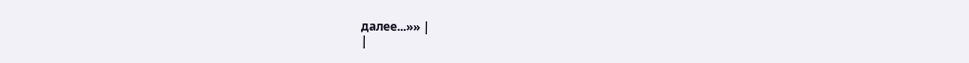далее...»» |
|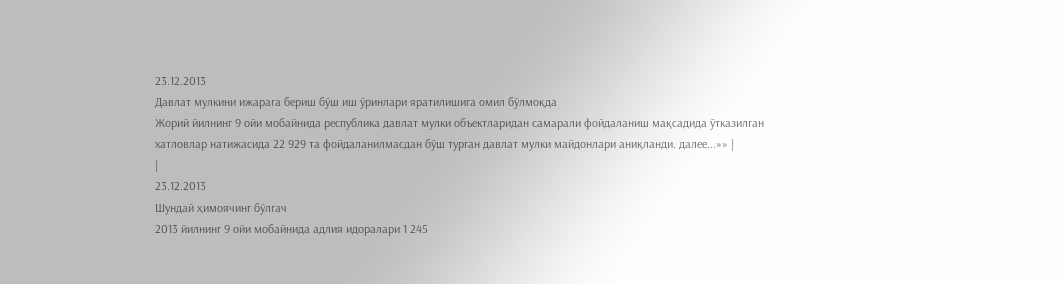23.12.2013
Давлат мулкини ижарага бериш бўш иш ўринлари яратилишига омил бўлмоқда
Жорий йилнинг 9 ойи мобайнида республика давлат мулки объектларидан самарали фойдаланиш мақсадида ўтказилган хатловлар натижасида 22 929 та фойдаланилмасдан бўш турган давлат мулки майдонлари аниқланди. далее...»» |
|
23.12.2013
Шундай ҳимоячинг бўлгач
2013 йилнинг 9 ойи мобайнида адлия идоралари 1 245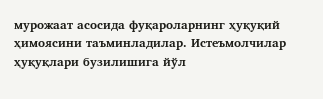мурожаат асосида фуқароларнинг ҳуқуқий ҳимоясини таъминладилар. Истеъмолчилар ҳуқуқлари бузилишига йўл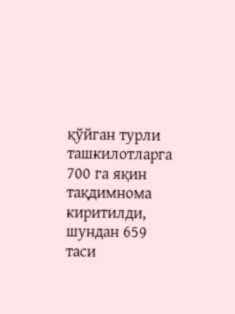қўйган турли ташкилотларга 700 га яқин тақдимнома киритилди, шундан 659 таси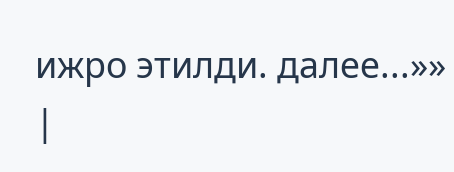ижро этилди. далее...»» |